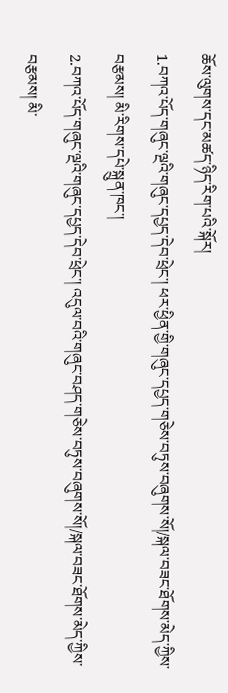ཆོས་ལུགས་དང་མཚད་ཉིད་རིག་པའི་སྐོར།
1.བཀའ་པོད་གཞུང་ལྔའི་གཞུང་དཔྱད་དེབ་ཕྲེང་། ཕར་ཕྱིན་གྱི་གཞུང་དཔྱད་གཅེས་བཏུས་བཞུགས་སོ།/སྐལ་བཟང་ཐོགས་མེད་ཀྱིས་བརྩམས། མི་རིགས་དཔེ་སྐྲུན་ཁང་།
2.བཀའ་པོད་གཞུང་ལྔའི་གཞུང་དཔྱད་དེབ་ཕྲེང་། འདུལ་བའི་གཞུང་བཤད་གཅེས་བཏུས་བཞུགས་སོ།/སྐལ་བཟང་ཐོགས་མེད་ཀྱིས་བརྩམས། མི་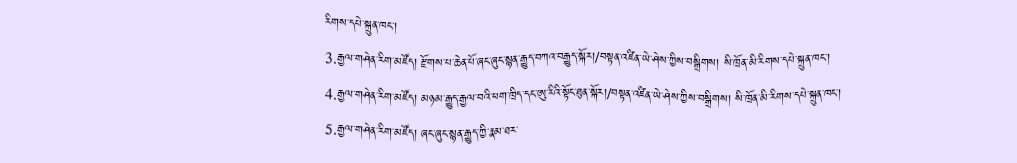རིགས་དཔེ་སྐྲུན་ཁང་།
3.རྒྱལ་གཤེན་རིག་མཛོད། རྫོགས་པ་ཆེན་པོ་ཞང་ཞུང་སྙན་རྒྱུད་བཀའ་བརྒྱུད་སྐོར།/བསྟན་འཛིན་ཡེ་ཤེས་ཀྱིས་བསྒྲིགས། སི་ཁྲོན་མི་རིགས་དཔེ་སྐྲུན་ཁང་།
4.རྒྱལ་གཤེན་རིག་མཛོད། མཉམ་རྒྱུད་རྒྱལ་བའི་ཕག་ཁྲིད་དང་ཨུ་རིའི་སྟོང་ཐུན་སྐོར།/བསྟན་འཛིན་ཡེ་ཤེས་ཀྱིས་བསྒྲིགས། སི་ཁྲོན་མི་རིགས་དཔེ་སྐྲུན་ཁང་།
5.རྒྱལ་གཤེན་རིག་མཛོད། ཞང་ཞུང་སྙན་རྒྱུད་ཀྱི་རྣམ་ཐར་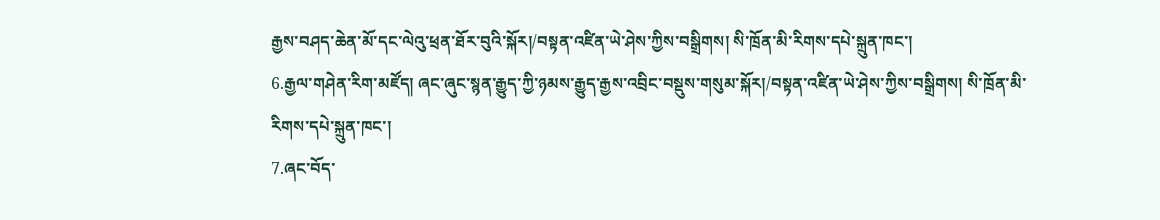རྒྱས་བཤད་ཆེན་མོ་དང་ལེའུ་ཕྲན་ཐོར་བུའི་སྐོར།/བསྟན་འཛིན་ཡེ་ཤེས་ཀྱིས་བསྒྲིགས། སི་ཁྲོན་མི་རིགས་དཔེ་སྐྲུན་ཁང་།
6.རྒྱལ་གཤེན་རིག་མཛོད། ཞང་ཞུང་སྙན་རྒྱུད་ཀྱི་ཉམས་རྒྱུད་རྒྱས་འབྲིང་བསྡུས་གསུམ་སྐོར།/བསྟན་འཛིན་ཡེ་ཤེས་ཀྱིས་བསྒྲིགས། སི་ཁྲོན་མི་རིགས་དཔེ་སྐྲུན་ཁང་།
7.ཞང་བོད་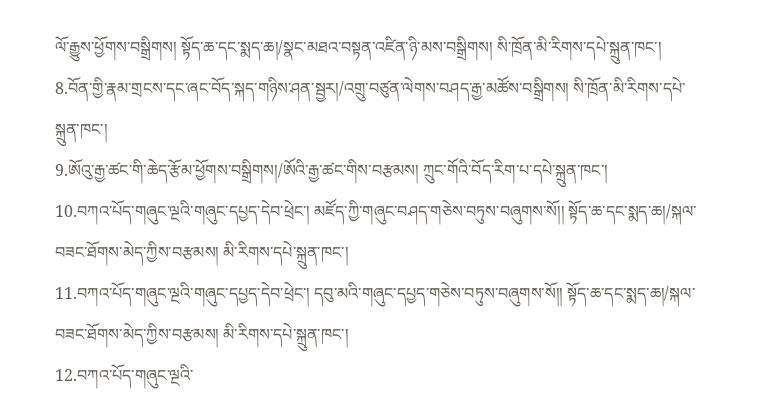ལོ་རྒྱུས་ཕྱོགས་བསྒྲིགས། སྟོད་ཆ་དང་སྨད་ཆ།/སྣང་མཐའ་བསྟན་འཛིན་ཉི་མས་བསྒྲིགས། སི་ཁྲོན་མི་རིགས་དཔེ་སྐྲུན་ཁང་།
8.བོན་གྱི་རྣམ་གྲངས་དང་ཞང་བོད་སྐད་གཉིས་ཤན་སྦྱར།/འགྲུ་བཙུན་ལེགས་བཤད་རྒྱ་མཚོས་བསྒྲིགས། སི་ཁྲོན་མི་རིགས་དཔེ་སྐྲུན་ཁང་།
9.ཨོའུ་རྒྱ་ཚང་གི་ཆེད་རྩོམ་ཕྱོགས་བསྒྲིགས།/ཨོའི་རྒྱ་ཚང་གིས་བརྩམས། ཀྲུང་གོའི་བོད་རིག་པ་དཔེ་སྐྲུན་ཁང་།
10.བཀའ་པོད་གཞུང་ལྔའི་གཞུང་དཔྱད་དེབ་ཕྲེང་། མཛོད་ཀྱི་གཞུང་བཤད་གཅེས་བཏུས་བཞུགས་སོ།། སྟོད་ཆ་དང་སྨད་ཆ།/སྐལ་བཟང་ཐོགས་མེད་ཀྱིས་བརྩམས། མི་རིགས་དཔེ་སྐྲུན་ཁང་།
11.བཀའ་པོད་གཞུང་ལྔའི་གཞུང་དཔྱད་དེབ་ཕྲེང་། དབུ་མའི་གཞུང་དཔྱད་གཅེས་བཏུས་བཞུགས་སོ།། སྟོད་ཆ་དང་སྨད་ཆ།/སྐལ་བཟང་ཐོགས་མེད་ཀྱིས་བརྩམས། མི་རིགས་དཔེ་སྐྲུན་ཁང་།
12.བཀའ་པོད་གཞུང་ལྔའི་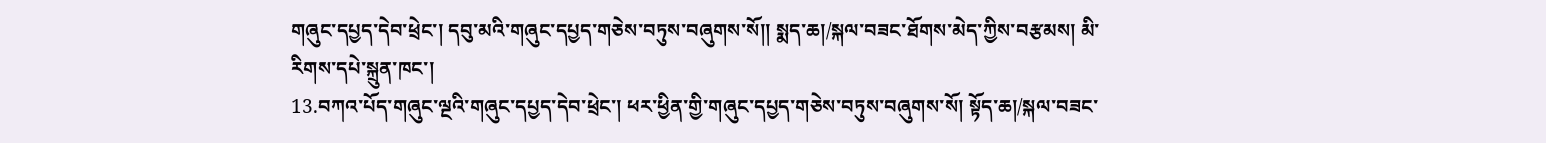གཞུང་དཔྱད་དེབ་ཕྲེང་། དབུ་མའི་གཞུང་དཔྱད་གཅེས་བཏུས་བཞུགས་སོ།། སྨད་ཆ།/སྐལ་བཟང་ཐོགས་མེད་ཀྱིས་བརྩམས། མི་རིགས་དཔེ་སྐྲུན་ཁང་།
13.བཀའ་པོད་གཞུང་ལྔའི་གཞུང་དཔྱད་དེབ་ཕྲེང་། ཕར་ཕྱིན་གྱི་གཞུང་དཔྱད་གཅེས་བཏུས་བཞུགས་སོ། སྟོད་ཆ།/སྐལ་བཟང་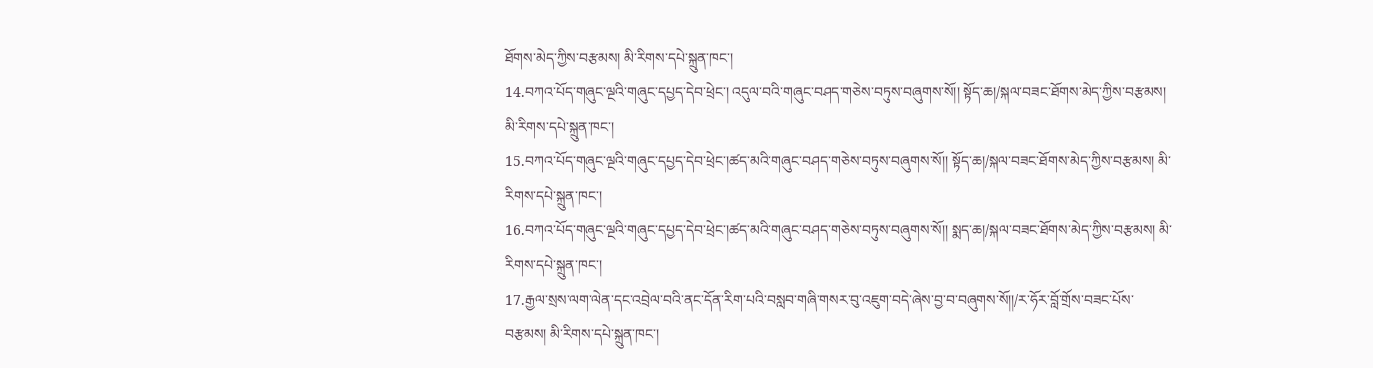ཐོགས་མེད་ཀྱིས་བརྩམས། མི་རིགས་དཔེ་སྐྲུན་ཁང་།
14.བཀའ་པོད་གཞུང་ལྔའི་གཞུང་དཔྱད་དེབ་ཕྲེང་། འདུལ་བའི་གཞུང་བཤད་གཅེས་བཏུས་བཞུགས་སོ།། སྟོད་ཆ།/སྐལ་བཟང་ཐོགས་མེད་ཀྱིས་བརྩམས། མི་རིགས་དཔེ་སྐྲུན་ཁང་།
15.བཀའ་པོད་གཞུང་ལྔའི་གཞུང་དཔྱད་དེབ་ཕྲེང་།ཚད་མའི་གཞུང་བཤད་གཅེས་བཏུས་བཞུགས་སོ།། སྟོད་ཆ།/སྐལ་བཟང་ཐོགས་མེད་ཀྱིས་བརྩམས། མི་རིགས་དཔེ་སྐྲུན་ཁང་།
16.བཀའ་པོད་གཞུང་ལྔའི་གཞུང་དཔྱད་དེབ་ཕྲེང་།ཚད་མའི་གཞུང་བཤད་གཅེས་བཏུས་བཞུགས་སོ།། སྨད་ཆ།/སྐལ་བཟང་ཐོགས་མེད་ཀྱིས་བརྩམས། མི་རིགས་དཔེ་སྐྲུན་ཁང་།
17.རྒྱལ་སྲས་ལག་ལེན་དང་འབྲེལ་བའི་ནང་དོན་རིག་པའི་བསླབ་གཞི་གསར་བུ་འཇུག་བདེ་ཞེས་བྱ་བ་བཞུགས་སོ།།/ར་ཧོར་བློ་གྲོས་བཟང་པོས་བརྩམས། མི་རིགས་དཔེ་སྐྲུན་ཁང་།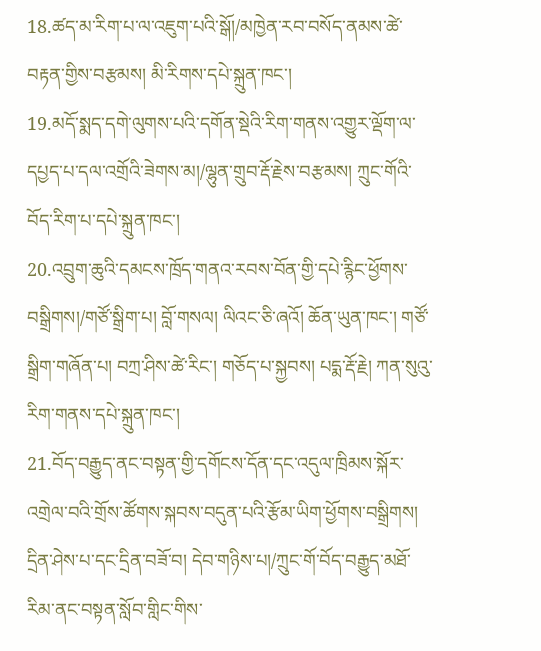18.ཚད་མ་རིག་པ་ལ་འཇུག་པའི་སྒོ།/མཁྱེན་རབ་བསོད་ནམས་ཚེ་བརྟན་གྱིས་བརྩམས། མི་རིགས་དཔེ་སྐྲུན་ཁང་།
19.མདོ་སྨད་དགེ་ལུགས་པའི་དགོན་སྡེའི་རིག་གནས་འགྱུར་ལྡོག་ལ་དཔྱད་པ་དལ་འགྲོའི་ཟེགས་མ།/ལྷུན་གྲུབ་རྡོ་རྗེས་བརྩམས། ཀྲུང་གོའི་བོད་རིག་པ་དཔེ་སྐྲུན་ཁང་།
20.འབྲུག་ཆུའི་དམངས་ཁྲོད་གནའ་རབས་བོན་གྱི་དཔེ་རྙིང་ཕྱོགས་བསྒྲིགས།/གཙོ་སྒྲིག་པ། བློ་གསལ། ལིའང་ཅི་ཞའོ། ཆོན་ཡུན་ཁང་། གཙོ་སྒྲིག་གཞོན་པ། བཀྲ་ཤིས་ཚེ་རིང་། གཅོད་པ་སྐྱབས། པདྨ་རྡོ་རྗེ། ཀན་སུའུ་རིག་གནས་དཔེ་སྐྲུན་ཁང་།
21.བོད་བརྒྱུད་ནང་བསྟན་གྱི་དགོངས་དོན་དང་འདུལ་ཁྲིམས་སྐོར་འགྲེལ་བའི་གྲོས་ཚོགས་སྐབས་བདུན་པའི་རྩོམ་ཡིག་ཕྱོགས་བསྒྲིགས། དྲིན་ཤེས་པ་དང་དྲིན་བཟོ་བ། དེབ་གཉིས་པ།/ཀྲུང་གོ་བོད་བརྒྱུད་མཐོ་རིམ་ནང་བསྟན་སློབ་གླིང་གིས་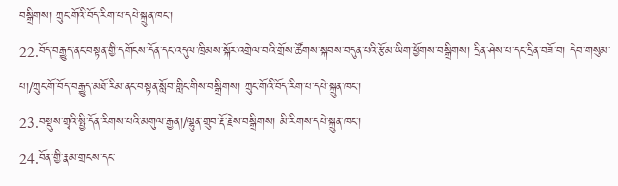བསྒྲིགས། ཀྲུང་གོའི་བོད་རིག་པ་དཔེ་སྐྲུན་ཁང་།
22.བོད་བརྒྱུད་ནང་བསྟན་གྱི་དགོངས་དོན་དང་འདུལ་ཁྲིམས་སྐོར་འགྲེལ་བའི་གྲོས་ཚོགས་སྐབས་བདུན་པའི་རྩོམ་ཡིག་ཕྱོགས་བསྒྲིགས། དྲིན་ཤེས་པ་དང་དྲིན་བཟོ་བ། དེབ་གསུམ་པ།/ཀྲུང་གོ་བོད་བརྒྱུད་མཐོ་རིམ་ནང་བསྟན་སློབ་གླིང་གིས་བསྒྲིགས། ཀྲུང་གོའི་བོད་རིག་པ་དཔེ་སྐྲུན་ཁང་།
23.བསྡུས་གྲྭའི་སྤྱི་དོན་རིགས་པའི་མགུལ་རྒྱན།/ལྷུན་གྲུབ་རྡོ་རྗེས་བསྒྲིགས། མི་རིགས་དཔེ་སྐྲུན་ཁང་།
24.བོན་གྱི་རྣམ་གྲངས་དང་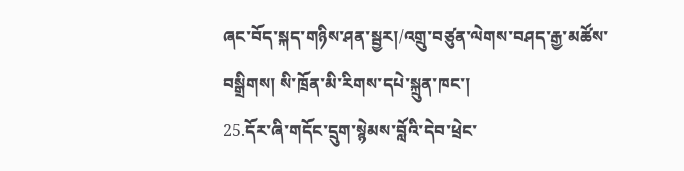ཞང་བོད་སྐད་གཉིས་ཤན་སྦྱར།/འགྲུ་བཙུན་ལེགས་བཤད་རྒྱ་མཚོས་བསྒྲིགས། སི་ཁྲོན་མི་རིགས་དཔེ་སྐྲུན་ཁང་།
25.དོར་ཞི་གདོང་དྲུག་སྙེམས་བློའི་དེབ་ཕྲེང་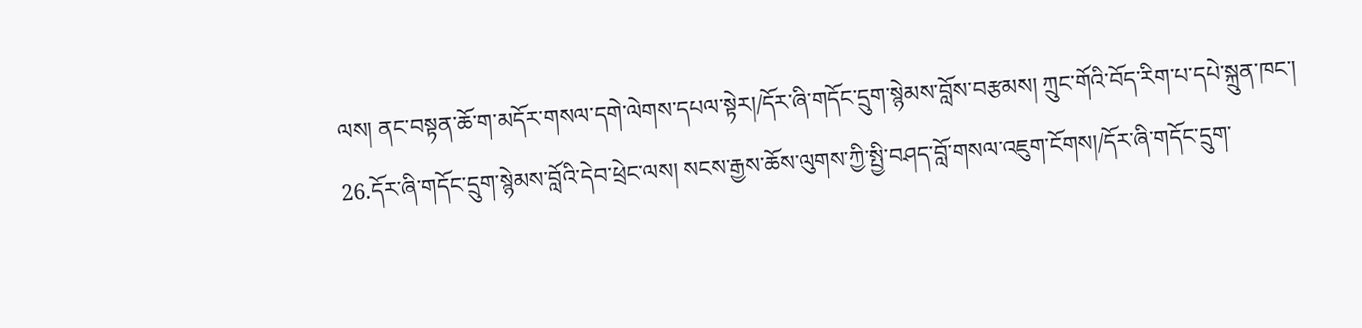ལས། ནང་བསྟན་ཆོ་ག་མདོར་གསལ་དགེ་ལེགས་དཔལ་སྟེར།/དོར་ཞི་གདོང་དྲུག་སྙེམས་བློས་བརྩམས། ཀྲུང་གོའི་བོད་རིག་པ་དཔེ་སྐྲུན་ཁང་།
26.དོར་ཞི་གདོང་དྲུག་སྙེམས་བློའི་དེབ་ཕྲེང་ལས། སངས་རྒྱས་ཆོས་ལུགས་ཀྱི་སྤྱི་བཤད་བློ་གསལ་འཇུག་ངོགས།/དོར་ཞི་གདོང་དྲུག་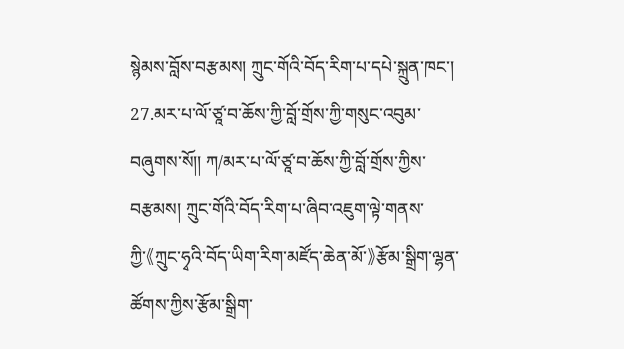སྙེམས་བློས་བརྩམས། ཀྲུང་གོའི་བོད་རིག་པ་དཔེ་སྐྲུན་ཁང་།
27.མར་པ་ལོ་ཙཱ་བ་ཆོས་ཀྱི་བློ་གྲོས་ཀྱི་གསུང་འབུམ་བཞུགས་སོ།། ཀ/མར་པ་ལོ་ཙཱ་བ་ཆོས་ཀྱི་བློ་གྲོས་ཀྱིས་བརྩམས། ཀྲུང་གོའི་བོད་རིག་པ་ཞིབ་འཇུག་ལྟེ་གནས་ཀྱི་《ཀྲུང་ཧྭའི་བོད་ཡིག་རིག་མཛོད་ཆེན་མོ་》རྩོམ་སྒྲིག་ལྷན་ཚོགས་ཀྱིས་རྩོམ་སྒྲིག་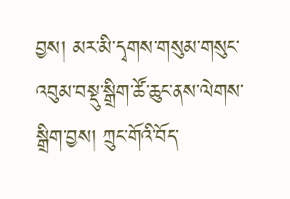བྱས། མར་མི་དྭགས་གསུམ་གསུང་འབུམ་བསྡུ་སྒྲིག་ཚོ་ཆུང་ནས་ལེགས་སྒྲིག་བྱས། ཀྲུང་གོའི་བོད་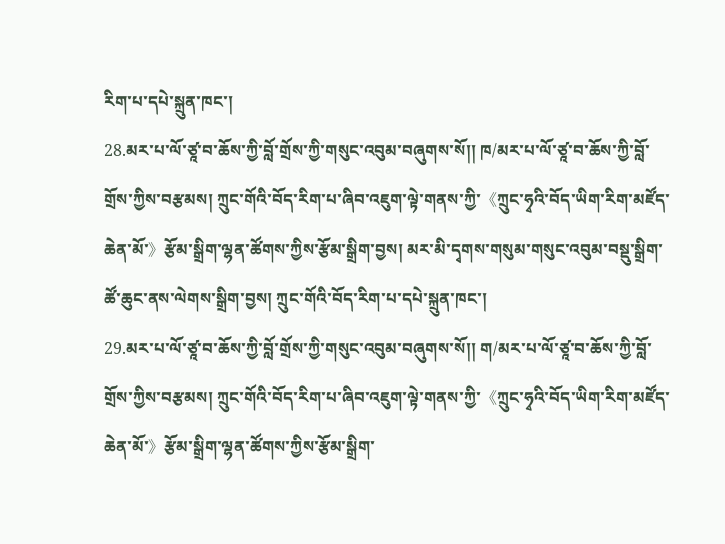རིག་པ་དཔེ་སྐྲུན་ཁང་།
28.མར་པ་ལོ་ཙཱ་བ་ཆོས་ཀྱི་བློ་གྲོས་ཀྱི་གསུང་འབུམ་བཞུགས་སོ།། ཁ/མར་པ་ལོ་ཙཱ་བ་ཆོས་ཀྱི་བློ་གྲོས་ཀྱིས་བརྩམས། ཀྲུང་གོའི་བོད་རིག་པ་ཞིབ་འཇུག་ལྟེ་གནས་ཀྱི་《ཀྲུང་ཧྭའི་བོད་ཡིག་རིག་མཛོད་ཆེན་མོ་》རྩོམ་སྒྲིག་ལྷན་ཚོགས་ཀྱིས་རྩོམ་སྒྲིག་བྱས། མར་མི་དྭགས་གསུམ་གསུང་འབུམ་བསྡུ་སྒྲིག་ཚོ་ཆུང་ནས་ལེགས་སྒྲིག་བྱས། ཀྲུང་གོའི་བོད་རིག་པ་དཔེ་སྐྲུན་ཁང་།
29.མར་པ་ལོ་ཙཱ་བ་ཆོས་ཀྱི་བློ་གྲོས་ཀྱི་གསུང་འབུམ་བཞུགས་སོ།། ག/མར་པ་ལོ་ཙཱ་བ་ཆོས་ཀྱི་བློ་གྲོས་ཀྱིས་བརྩམས། ཀྲུང་གོའི་བོད་རིག་པ་ཞིབ་འཇུག་ལྟེ་གནས་ཀྱི་《ཀྲུང་ཧྭའི་བོད་ཡིག་རིག་མཛོད་ཆེན་མོ་》རྩོམ་སྒྲིག་ལྷན་ཚོགས་ཀྱིས་རྩོམ་སྒྲིག་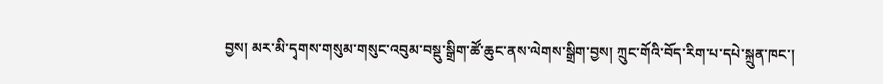བྱས། མར་མི་དྭགས་གསུམ་གསུང་འབུམ་བསྡུ་སྒྲིག་ཚོ་ཆུང་ནས་ལེགས་སྒྲིག་བྱས། ཀྲུང་གོའི་བོད་རིག་པ་དཔེ་སྐྲུན་ཁང་།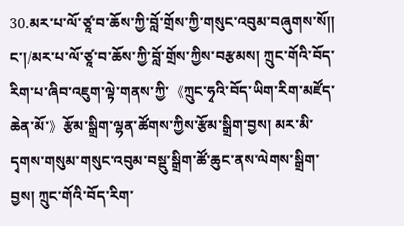30.མར་པ་ལོ་ཙཱ་བ་ཆོས་ཀྱི་བློ་གྲོས་ཀྱི་གསུང་འབུམ་བཞུགས་སོ།། ང་།/མར་པ་ལོ་ཙཱ་བ་ཆོས་ཀྱི་བློ་གྲོས་ཀྱིས་བརྩམས། ཀྲུང་གོའི་བོད་རིག་པ་ཞིབ་འཇུག་ལྟེ་གནས་ཀྱི་《ཀྲུང་ཧྭའི་བོད་ཡིག་རིག་མཛོད་ཆེན་མོ་》རྩོམ་སྒྲིག་ལྷན་ཚོགས་ཀྱིས་རྩོམ་སྒྲིག་བྱས། མར་མི་དྭགས་གསུམ་གསུང་འབུམ་བསྡུ་སྒྲིག་ཚོ་ཆུང་ནས་ལེགས་སྒྲིག་བྱས། ཀྲུང་གོའི་བོད་རིག་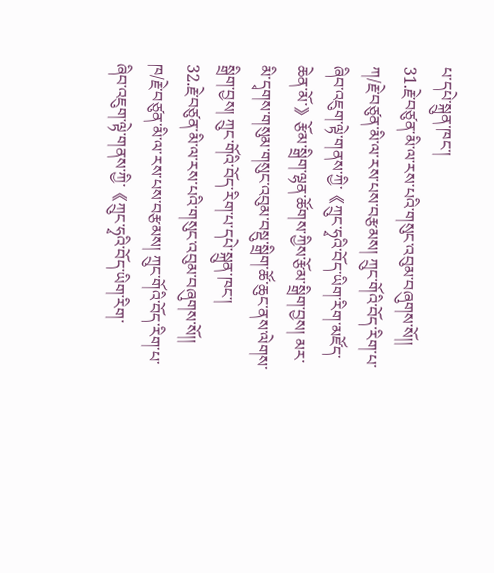པ་དཔེ་སྐྲུན་ཁང་།
31.རྗེ་བཙུན་མི་ལ་རས་པའི་གསུང་འབུམ་བཞུགས་སོ།། ཀ/རྗེ་བཙུན་མི་ལ་རས་པས་བརྩམས། ཀྲུང་གོའི་བོད་རིག་པ་ཞིབ་འཇུག་ལྟེ་གནས་ཀྱི་《ཀྲུང་ཧྭའི་བོད་ཡིག་རིག་མཛོད་ཆེན་མོ་》རྩོམ་སྒྲིག་ལྷན་ཚོགས་ཀྱིས་རྩོམ་སྒྲིག་བྱས། མར་མི་དྭགས་གསུམ་གསུང་འབུམ་བསྡུ་སྒྲིག་ཚོ་ཆུང་ནས་ལེགས་སྒྲིག་བྱས། ཀྲུང་གོའི་བོད་རིག་པ་དཔེ་སྐྲུན་ཁང་།
32.རྗེ་བཙུན་མི་ལ་རས་པའི་གསུང་འབུམ་བཞུགས་སོ།། ཁ/རྗེ་བཙུན་མི་ལ་རས་པས་བརྩམས། ཀྲུང་གོའི་བོད་རིག་པ་ཞིབ་འཇུག་ལྟེ་གནས་ཀྱི་《ཀྲུང་ཧྭའི་བོད་ཡིག་རིག་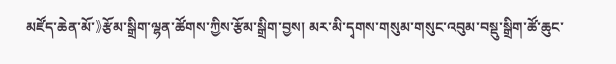མཛོད་ཆེན་མོ་》རྩོམ་སྒྲིག་ལྷན་ཚོགས་ཀྱིས་རྩོམ་སྒྲིག་བྱས། མར་མི་དྭགས་གསུམ་གསུང་འབུམ་བསྡུ་སྒྲིག་ཚོ་ཆུང་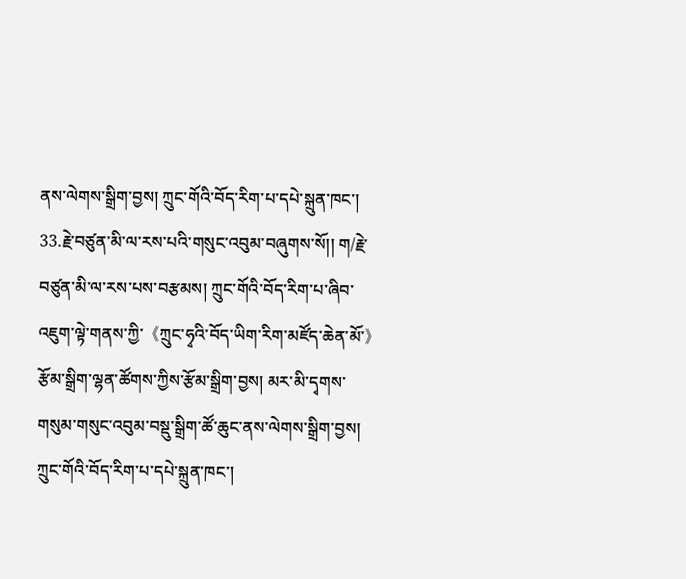ནས་ལེགས་སྒྲིག་བྱས། ཀྲུང་གོའི་བོད་རིག་པ་དཔེ་སྐྲུན་ཁང་།
33.རྗེ་བཙུན་མི་ལ་རས་པའི་གསུང་འབུམ་བཞུགས་སོ།། ག/རྗེ་བཙུན་མི་ལ་རས་པས་བརྩམས། ཀྲུང་གོའི་བོད་རིག་པ་ཞིབ་འཇུག་ལྟེ་གནས་ཀྱི་《ཀྲུང་ཧྭའི་བོད་ཡིག་རིག་མཛོད་ཆེན་མོ་》རྩོམ་སྒྲིག་ལྷན་ཚོགས་ཀྱིས་རྩོམ་སྒྲིག་བྱས། མར་མི་དྭགས་གསུམ་གསུང་འབུམ་བསྡུ་སྒྲིག་ཚོ་ཆུང་ནས་ལེགས་སྒྲིག་བྱས། ཀྲུང་གོའི་བོད་རིག་པ་དཔེ་སྐྲུན་ཁང་།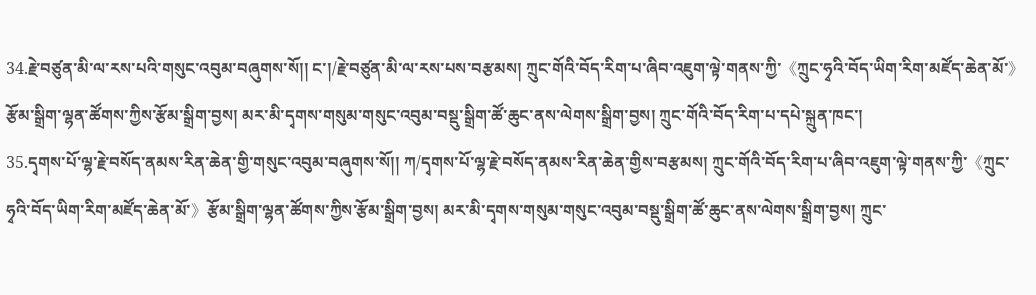34.རྗེ་བཙུན་མི་ལ་རས་པའི་གསུང་འབུམ་བཞུགས་སོ།། ང་།/རྗེ་བཙུན་མི་ལ་རས་པས་བརྩམས། ཀྲུང་གོའི་བོད་རིག་པ་ཞིབ་འཇུག་ལྟེ་གནས་ཀྱི་《ཀྲུང་ཧྭའི་བོད་ཡིག་རིག་མཛོད་ཆེན་མོ་》རྩོམ་སྒྲིག་ལྷན་ཚོགས་ཀྱིས་རྩོམ་སྒྲིག་བྱས། མར་མི་དྭགས་གསུམ་གསུང་འབུམ་བསྡུ་སྒྲིག་ཚོ་ཆུང་ནས་ལེགས་སྒྲིག་བྱས། ཀྲུང་གོའི་བོད་རིག་པ་དཔེ་སྐྲུན་ཁང་།
35.དྭགས་པོ་ལྷ་རྗེ་བསོད་ནམས་རིན་ཆེན་གྱི་གསུང་འབུམ་བཞུགས་སོ།། ཀ/དྭགས་པོ་ལྷ་རྗེ་བསོད་ནམས་རིན་ཆེན་གྱིས་བརྩམས། ཀྲུང་གོའི་བོད་རིག་པ་ཞིབ་འཇུག་ལྟེ་གནས་ཀྱི་《ཀྲུང་ཧྭའི་བོད་ཡིག་རིག་མཛོད་ཆེན་མོ་》རྩོམ་སྒྲིག་ལྷན་ཚོགས་ཀྱིས་རྩོམ་སྒྲིག་བྱས། མར་མི་དྭགས་གསུམ་གསུང་འབུམ་བསྡུ་སྒྲིག་ཚོ་ཆུང་ནས་ལེགས་སྒྲིག་བྱས། ཀྲུང་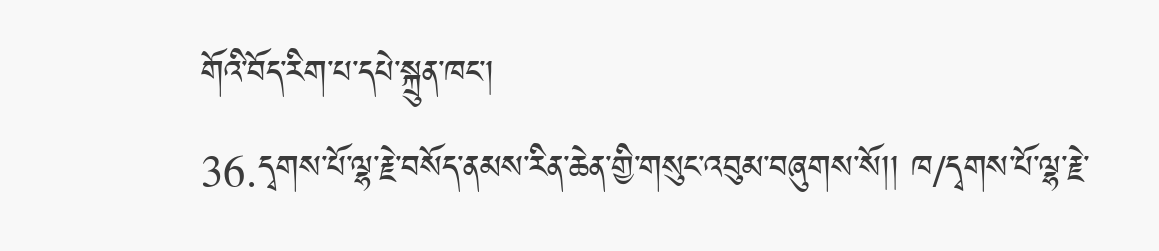གོའི་བོད་རིག་པ་དཔེ་སྐྲུན་ཁང་།
36.དྭགས་པོ་ལྷ་རྗེ་བསོད་ནམས་རིན་ཆེན་གྱི་གསུང་འབུམ་བཞུགས་སོ།། ཁ/དྭགས་པོ་ལྷ་རྗེ་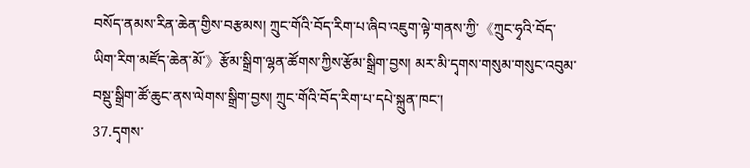བསོད་ནམས་རིན་ཆེན་གྱིས་བརྩམས། ཀྲུང་གོའི་བོད་རིག་པ་ཞིབ་འཇུག་ལྟེ་གནས་ཀྱི་《ཀྲུང་ཧྭའི་བོད་ཡིག་རིག་མཛོད་ཆེན་མོ་》རྩོམ་སྒྲིག་ལྷན་ཚོགས་ཀྱིས་རྩོམ་སྒྲིག་བྱས། མར་མི་དྭགས་གསུམ་གསུང་འབུམ་བསྡུ་སྒྲིག་ཚོ་ཆུང་ནས་ལེགས་སྒྲིག་བྱས། ཀྲུང་གོའི་བོད་རིག་པ་དཔེ་སྐྲུན་ཁང་།
37.དྭགས་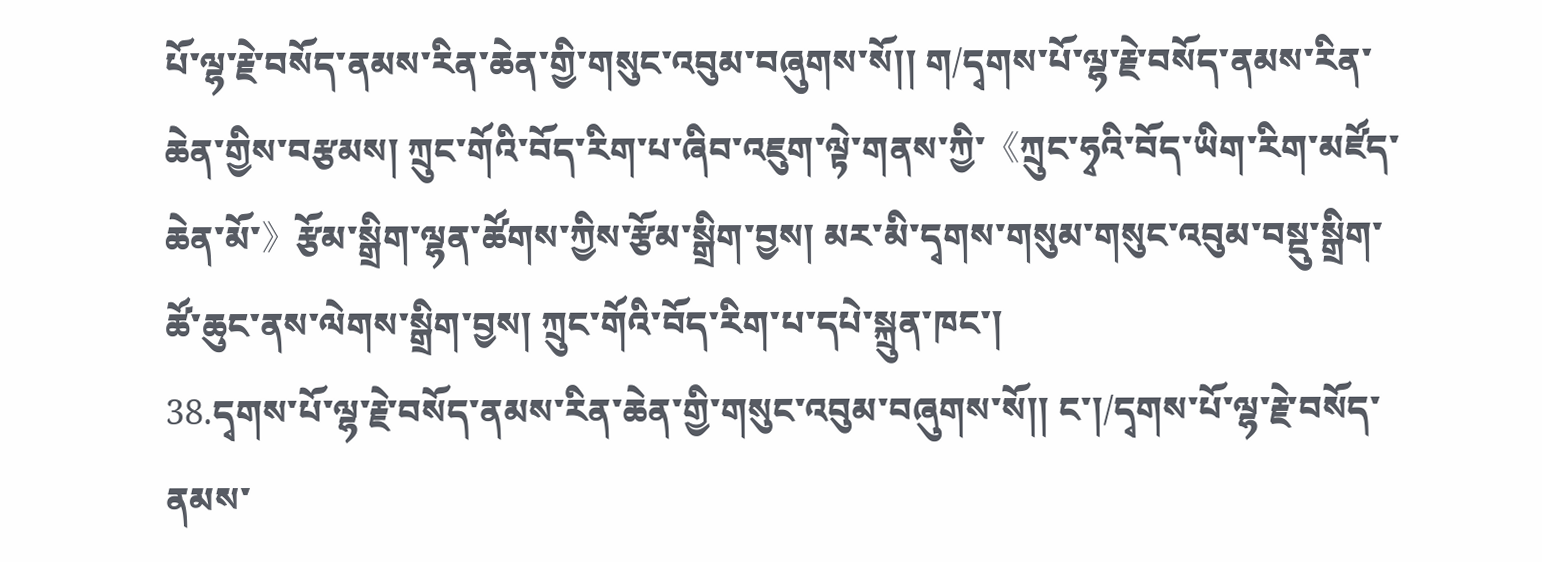པོ་ལྷ་རྗེ་བསོད་ནམས་རིན་ཆེན་གྱི་གསུང་འབུམ་བཞུགས་སོ།། ག/དྭགས་པོ་ལྷ་རྗེ་བསོད་ནམས་རིན་ཆེན་གྱིས་བརྩམས། ཀྲུང་གོའི་བོད་རིག་པ་ཞིབ་འཇུག་ལྟེ་གནས་ཀྱི་《ཀྲུང་ཧྭའི་བོད་ཡིག་རིག་མཛོད་ཆེན་མོ་》རྩོམ་སྒྲིག་ལྷན་ཚོགས་ཀྱིས་རྩོམ་སྒྲིག་བྱས། མར་མི་དྭགས་གསུམ་གསུང་འབུམ་བསྡུ་སྒྲིག་ཚོ་ཆུང་ནས་ལེགས་སྒྲིག་བྱས། ཀྲུང་གོའི་བོད་རིག་པ་དཔེ་སྐྲུན་ཁང་།
38.དྭགས་པོ་ལྷ་རྗེ་བསོད་ནམས་རིན་ཆེན་གྱི་གསུང་འབུམ་བཞུགས་སོ།། ང་།/དྭགས་པོ་ལྷ་རྗེ་བསོད་ནམས་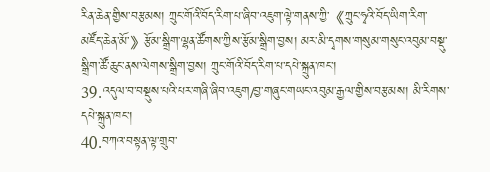རིན་ཆེན་གྱིས་བརྩམས། ཀྲུང་གོའི་བོད་རིག་པ་ཞིབ་འཇུག་ལྟེ་གནས་ཀྱི་《ཀྲུང་ཧྭའི་བོད་ཡིག་རིག་མཛོད་ཆེན་མོ་》རྩོམ་སྒྲིག་ལྷན་ཚོགས་ཀྱིས་རྩོམ་སྒྲིག་བྱས། མར་མི་དྭགས་གསུམ་གསུང་འབུམ་བསྡུ་སྒྲིག་ཚོ་ཆུང་ནས་ལེགས་སྒྲིག་བྱས། ཀྲུང་གོའི་བོད་རིག་པ་དཔེ་སྐྲུན་ཁང་།
39.འདུལ་བ་བསྡུས་པའི་པར་གཞི་ཞིབ་འཇུག/བྱ་གཞུང་གཡང་འབུམ་རྒྱལ་གྱིས་བརྩམས། མི་རིགས་དཔེ་སྐྲུན་ཁང་།
40.བཀའ་བསྟན་ལྟ་གྲུབ་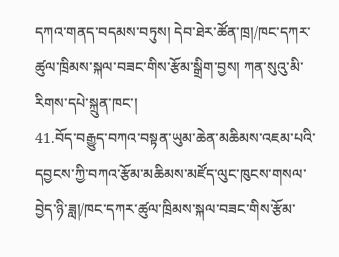དཀའ་གནད་བདམས་བཏུས། དེབ་ཐེར་ཚོན་ཁྲ།/ཁང་དཀར་ཚུལ་ཁྲིམས་སྐལ་བཟང་གིས་རྩོམ་སྒྲིག་བྱས། ཀན་སུའུ་མི་རིགས་དཔེ་སྐྲུན་ཁང་།
41.བོད་བརྒྱུད་བཀའ་བསྟན་ཡུམ་ཆེན་མཆིམས་འཇམ་པའི་དབྱངས་ཀྱི་བཀའ་རྩོམ་མཆིམས་མཛོད་ལུང་ཁུངས་གསལ་བྱེད་ཉི་ཟླ།/ཁང་དཀར་ཚུལ་ཁྲིམས་སྐལ་བཟང་གིས་རྩོམ་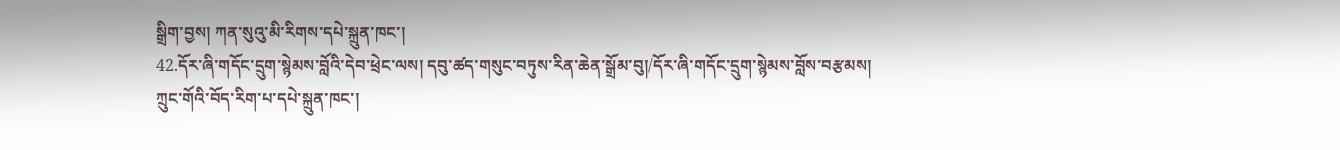སྒྲིག་བྱས། ཀན་སུའུ་མི་རིགས་དཔེ་སྐྲུན་ཁང་།
42.དོར་ཞི་གདོང་དྲུག་སྙེམས་བློའི་དེབ་ཕྲེང་ལས། དབུ་ཚད་གསུང་བཏུས་རིན་ཆེན་སྒྲོམ་བུ།/དོར་ཞི་གདོང་དྲུག་སྙེམས་བློས་བརྩམས། ཀྲུང་གོའི་བོད་རིག་པ་དཔེ་སྐྲུན་ཁང་།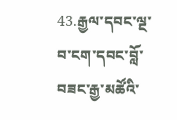43.རྒྱལ་དབང་ལྔ་བ་ངག་དབང་བློ་བཟང་རྒྱ་མཚོའི་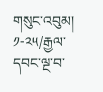གསུང་འབུམ། ༡-༢༥/རྒྱལ་དབང་ལྔ་བ་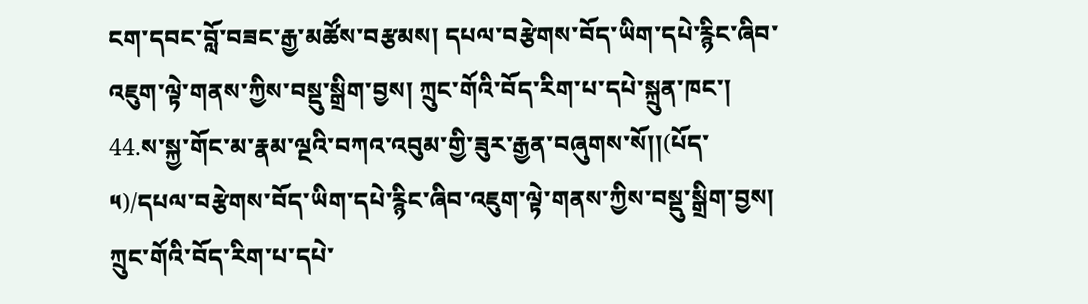ངག་དབང་བློ་བཟང་རྒྱ་མཚོས་བརྩམས། དཔལ་བརྩེགས་བོད་ཡིག་དཔེ་རྙིང་ཞིབ་འཇུག་ལྟེ་གནས་ཀྱིས་བསྡུ་སྒྲིག་བྱས། ཀྲུང་གོའི་བོད་རིག་པ་དཔེ་སྐྲུན་ཁང་།
44.ས་སྐྱ་གོང་མ་རྣམ་ལྔའི་བཀའ་འབུམ་གྱི་ཟུར་རྒྱན་བཞུགས་སོ།།(པོད་༥)/དཔལ་བརྩེགས་བོད་ཡིག་དཔེ་རྙིང་ཞིབ་འཇུག་ལྟེ་གནས་ཀྱིས་བསྡུ་སྒྲིག་བྱས། ཀྲུང་གོའི་བོད་རིག་པ་དཔེ་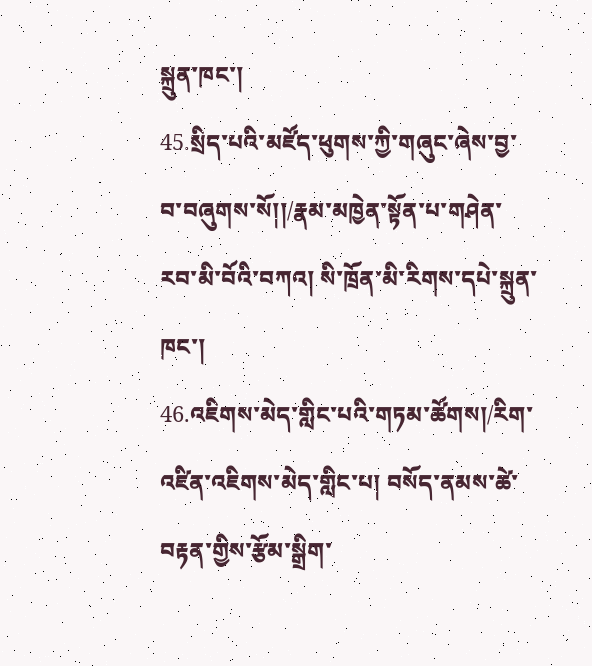སྐྲུན་ཁང་།
45.སྲིད་པའི་མཛོད་ཕུགས་ཀྱི་གཞུང་ཞེས་བྱ་བ་བཞུགས་སོ།།/རྣམ་མཁྱེན་སྟོན་པ་གཤེན་རབ་མི་བོའི་བཀའ། སི་ཁྲོན་མི་རིགས་དཔེ་སྐྲུན་ཁང་།
46.འཇིགས་མེད་གླིང་པའི་གཏམ་ཚོགས།/རིག་འཛིན་འཇིགས་མེད་གླིང་པ། བསོད་ནམས་ཚེ་བརྟན་གྱིས་རྩོམ་སྒྲིག་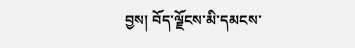བྱས། བོད་ལྗོངས་མི་དམངས་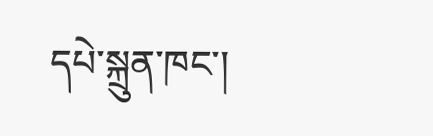དཔེ་སྐྲུན་ཁང་།